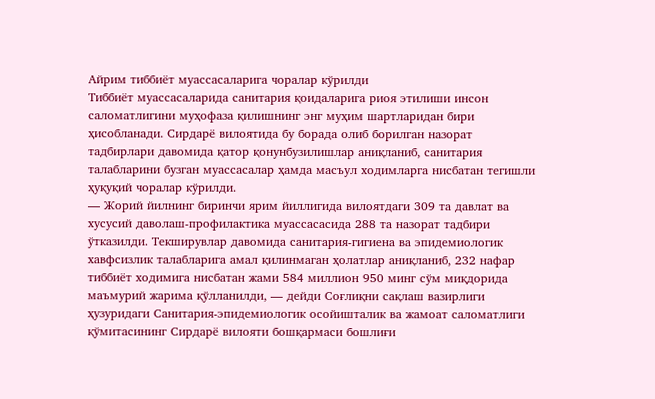Айрим тиббиёт муассасаларига чоралар кўрилди
Тиббиёт муассасаларида санитария қоидаларига риоя этилиши инсон саломатлигини муҳофаза қилишнинг энг муҳим шартларидан бири ҳисобланади. Сирдарё вилоятида бу борада олиб борилган назорат тадбирлари давомида қатор қонунбузилишлар аниқланиб, санитария талабларини бузган муассасалар ҳамда масъул ходимларга нисбатан тегишли ҳуқуқий чоралар кўрилди.
— Жорий йилнинг биринчи ярим йиллигида вилоятдаги 309 та давлат ва хусусий даволаш-профилактика муассасасида 288 та назорат тадбири ўтказилди. Текширувлар давомида санитария-гигиена ва эпидемиологик хавфсизлик талабларига амал қилинмаган ҳолатлар аниқланиб, 232 нафар тиббиёт ходимига нисбатан жами 584 миллион 950 минг сўм миқдорида маъмурий жарима қўлланилди, — дейди Соғлиқни сақлаш вазирлиги ҳузуридаги Санитария-эпидемиологик осойишталик ва жамоат саломатлиги қўмитасининг Сирдарё вилояти бошқармаси бошлиғи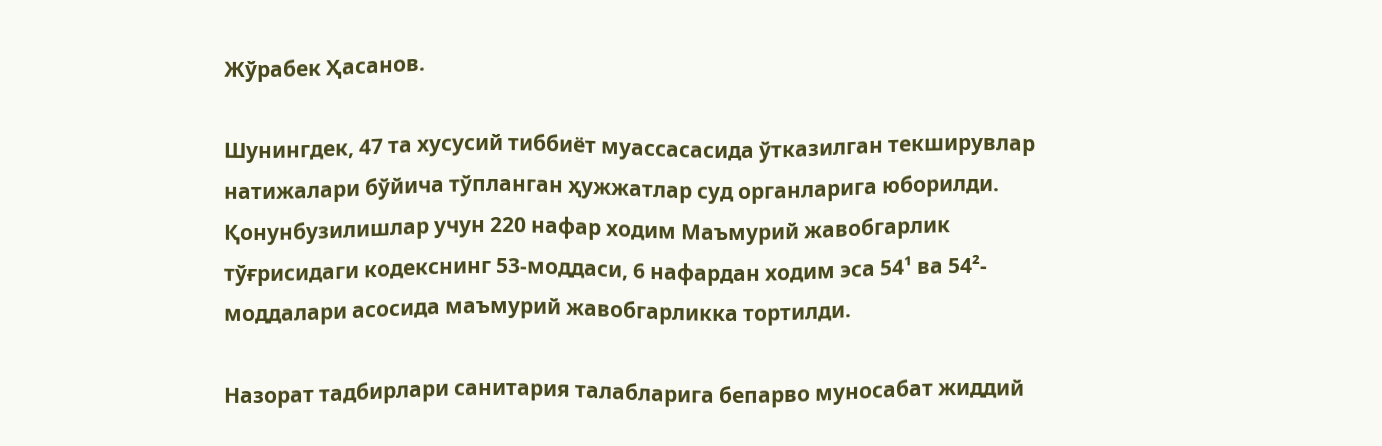Жўрабек Ҳасанов.

Шунингдек, 47 та хусусий тиббиёт муассасасида ўтказилган текширувлар натижалари бўйича тўпланган ҳужжатлар суд органларига юборилди. Қонунбузилишлар учун 220 нафар ходим Маъмурий жавобгарлик тўғрисидаги кодекснинг 53-моддаси, 6 нафардан ходим эса 54¹ ва 54²-моддалари асосида маъмурий жавобгарликка тортилди.

Назорат тадбирлари санитария талабларига бепарво муносабат жиддий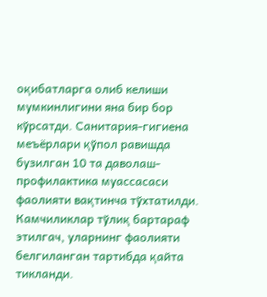оқибатларга олиб келиши мумкинлигини яна бир бор кўрсатди. Санитария-гигиена меъёрлари қўпол равишда бузилган 10 та даволаш-профилактика муассасаси фаолияти вақтинча тўхтатилди. Камчиликлар тўлиқ бартараф этилгач, уларнинг фаолияти белгиланган тартибда қайта тикланди.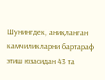Шунингдек, аниқланган камчиликларни бартараф этиш юзасидан 43 та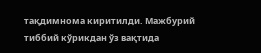тақдимнома киритилди. Мажбурий тиббий кўрикдан ўз вақтида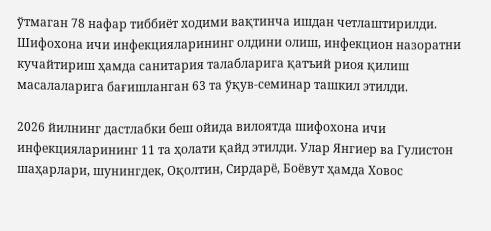ўтмаган 78 нафар тиббиёт ходими вақтинча ишдан четлаштирилди. Шифохона ичи инфекцияларининг олдини олиш, инфекцион назоратни кучайтириш ҳамда санитария талабларига қатъий риоя қилиш масалаларига бағишланган 63 та ўқув-семинар ташкил этилди.

2026 йилнинг дастлабки беш ойида вилоятда шифохона ичи инфекцияларининг 11 та ҳолати қайд этилди. Улар Янгиер ва Гулистон шаҳарлари, шунингдек, Оқолтин, Сирдарё, Боёвут ҳамда Ховос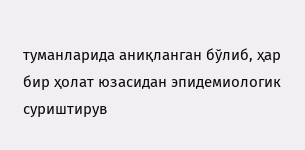туманларида аниқланган бўлиб, ҳар бир ҳолат юзасидан эпидемиологик суриштирув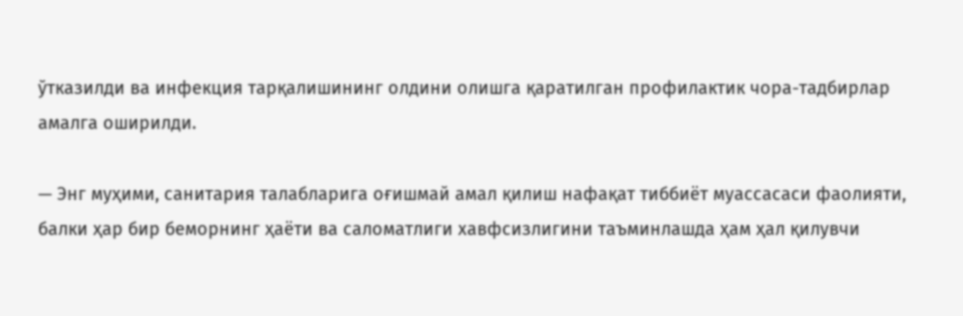ўтказилди ва инфекция тарқалишининг олдини олишга қаратилган профилактик чора-тадбирлар амалга оширилди.

— Энг муҳими, санитария талабларига оғишмай амал қилиш нафақат тиббиёт муассасаси фаолияти, балки ҳар бир беморнинг ҳаёти ва саломатлиги хавфсизлигини таъминлашда ҳам ҳал қилувчи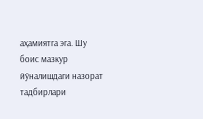аҳамиятга эга. Шу боис мазкур йўналишдаги назорат тадбирлари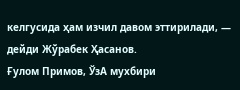келгусида ҳам изчил давом эттирилади, — дейди Жўрабек Ҳасанов.
Ғулом Примов, ЎзА мухбири